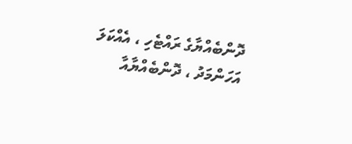ދޮންބެއްޔާގެ ރައްޓެހި ، އެއްކަލަ އަހަންމަދު ، ދޮންބެއްޔާއާ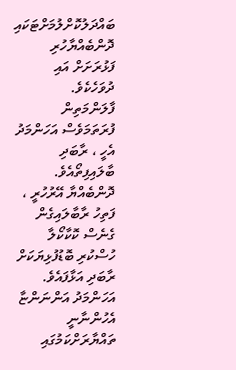ބައްދަލުކޮށްލުމަށްޓަކައި ދޮންބެއްޔާހުރި ފަޅުރަށަށް އައި ދުވަހެކެވެ. ފާލަންމަތިން ފުރަތަމަވެސް އަހަންމަދު އެހީ ، ރާބަދި ބާލައިފިތޯއެވެ. ދޮންބެއްޔާ އޭރުހުރީ ، ފަތިހު ރާބާލައިގެން ގެނެސް ކޮކާކޯލާ ހުސްކުރި ބޮޑުފުޅިޔަކަށް ރާބަދި އަޅާފައެވެ. އަހަންމަދު އަންނަންޏާ އެހުންނާނީ ތައްޔާރަށްކަމުގައި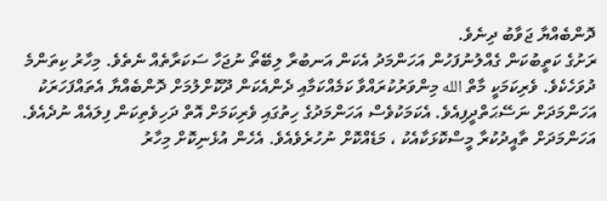ދޮންބެއްޔާ ޖަވާބު ދިނެވެ.
ރަށުގެ ކަތީބުކަން ގެއްލުނުފަހުން އަހަންމަދު އެކަން އަނބުރާ ލިބޭތޯ ނުޖަހާ ސަކަރާތެއް ނެތެވެ. މިހާރު ކިތަންމެ ދުވަހެކެވެ. ވެރިކަމަކީ މާތް الله މިންވަރުކުރައްވާ ކަމެއްކަމާއި ދެންއެކަން ދޫކޮށްލުމަށް ދޮންބެއްޔާ އެތައްފަހަރަކު އަހަންމަދަށް ނަސޭޙަތްދީފިއެވެ. އެކަމަކުވެސް އަހަންމަދުގެ ހިތުގައި ވެރިކަމަށް އޮތް ދަހިވެތިކަން ފިލައެއް ނުދެއެވެ. އަހަންމަދަށް ތާއީދުކުރާ މީސްކޮޅަކާއެކު ، މަޑެއްކޮށް ނުހުރެވެއެވެ. އެހެން އުޅެނިކޮށް މިހާރު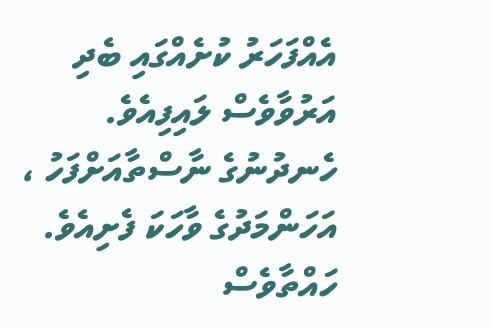އެއްފަހަރު ކުށެއްގައި ބެދި އަރުވާވެސް ލައިފިއެވެ.
ހެނދުނުގެ ނާސްތާއަށްފަހު ، އަހަންމަދުގެ ވާހަކަ ފެށިއެވެ. ހައްތާވެސް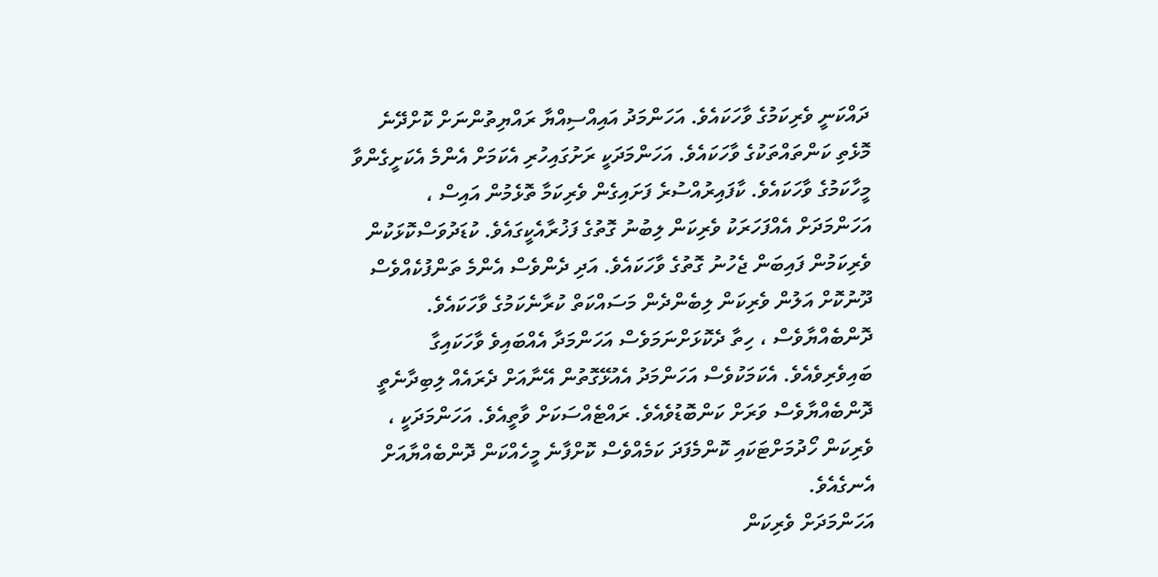ދައްކަނީ ވެރިކަމުގެ ވާހަކައެވެ. އަހަންމަދު އައިއްސިއްޔާ ރައްޔިތުންނަށް ކޮށްދޭނެ މޮޅެތި ކަންތައްތަކުގެ ވާހަކައެވެ. އަހަންމަދަކީ ރަށުގައިހުރި އެކަމަށް އެންމެ އެކަށީގެންވާ މީހާކަމުގެ ވާހަކައެވެ. ކާފައިރުއްސުރެ ފަށައިގެން ވެރިކަމާ ތޮޅެމުން އައިސް ، އަހަންމަދަށް އެއްފަހަރަކު ވެރިކަން ލިބުނު ގޮތުގެ ފަޚުރާއެކީގައެވެ. ކުޑަދުވަސްކޮޅަކުން ވެރިކަމުން ފައިބަން ޖެހުނު ގޮތުގެ ވާހަކައެވެ. އަދި ދެންވެސް އެންމެ ތަންފުކެއްވެސް ދޫނުކޮށް އަލުން ވެރިކަން ލިބެންދެން މަސައްކަތް ކުރާނެކަމުގެ ވާހަކައެވެ. ދޮންބެއްޔާވެސް ، ހިތާ ދެކޮޅަށްނަމަވެސް އަހަންމަދާ އެއްބައިވެ ވާހަކައިގާ ބައިވެރިވެއެވެ. އެކަމަކުވެސް އަހަންމަދު އެއުޅޭގޮތުން އޭނާއަށް ދެރައެއް ލިބިދާނެތީ ދޮންބެއްޔާވެސް ވަރަށް ކަންބޮޑުވެއެވެ. ރައްޓެއްސަކަށް ވާތީއެވެ. އަހަންމަދަކީ ، ވެރިކަން ހޯދުމަށްޓަކައި ކޮންމެފަދަ ކަމެއްވެސް ކޮށްފާނެ މީހެއްކަން ދޮންބެއްޔާއަށް އެނގެއެވެ.
އަހަންމަދަށް ވެރިކަން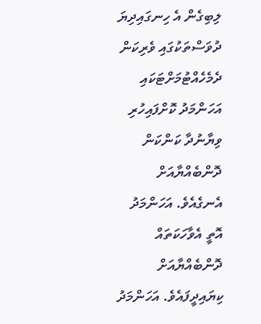ލިބިގެން އެ ހިނގައިދިޔަ ދުވަސްތަކުގައި ވެރިކަން ދެމެހެއްޓުމަށްޓަކައި އަހަންމަދު ކޮށްފައިހުރި ވިޔާނުދާ ކަންކަން ދޮންބެއްޔާއަށް އެނގެއެވެ. އަހަންމަދު އޮތީ އެވާހަކަތައް ދޮންބެއްޔާއަށް ކިޔައިދީފައެވެ. އަހަންމަދު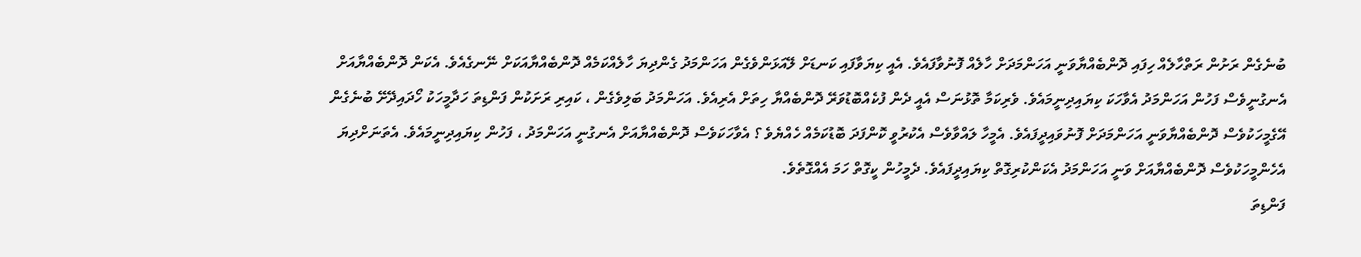ބުނެގެން ރަށުން ރަތްހާލެއް ހިފައި ދޮންބެއްޔާވަނީ އަހަންމަދަށް ހާލެއް ފޮނުވާފައެވެ. އެއީ ކިޔަވާފައި ކަނޑަށް ލޭއަޅަންވެގެން އަހަންމަދު ގެންދިޔަ ހާލެއްކަމެއް ދޮންބެއްޔާއަކަށް ނޭނގެއެވެ. އެކަން ދޮންބެއްޔާއަށް އެނގުނީވެސް ފަހުން އަހަންމަދު އެވާހަކަ ކިޔައިދިނީމައެވެ. ވެރިކަމާ ތޮޅުނަސް އެއީ ދެން ފުކެއްބޮޑުވަރޭ ދޮންބެއްޔާ ހިތަށް އެރިއެވެ. އަހަންމަދު ބަލިވެގެން ، ކައިރި ރަށަކުން ފަންޑިތަ ހަދާމީހަކު ހޯދައިދޭށޭ ބުނެގެން އޭގެމީހަކުވެސް ދޮންބެއްޔާވަނީ އަހަންމަދަށް ފޮނުވައިދީފައެވެ. އެމީހާ ލައްވާވެސް އެކުރުވީ ކޮންފަދަ ބޮޑުކަމެއް ހެއްޔެވެ ؟ އެވާހަކަވެސް ދޮންބެއްޔާއަށް އެނގުނީ އަހަންމަދު ، ފަހުން ކިޔައިދިނީމައެވެ. އެތަނަށްދިޔަ އެހެންމީހަކުވެސް ދޮންބެއްޔާއަށް ވަނީ އަހަންމަދު އެކަންކުރިގޮތް ކިޔައިދީފައެވެ. ދެމީހުން ކީގޮތް ހަމަ އެއްގޮތެވެ.
ފަންޑިތަ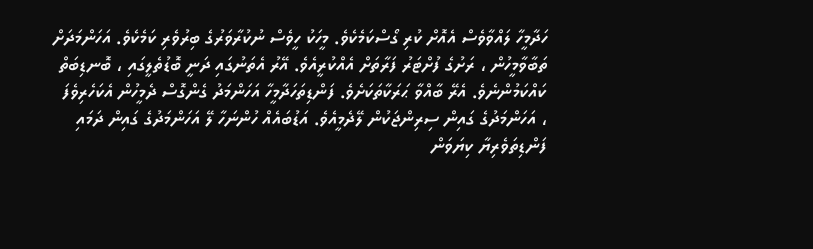ހަދާމީހާ ލައްވާވެސް އެއޮށް ކުރި ގޯސްކަމެކެވެ. މީހަކު ހީވެސް ނުކުރާވަރުގެ ބިރުވެރި ކަމެކެވެ. އަހަންމަދަށް ތަބާވާމީހުން ، ރަށުގެ ފުށްޓަރު ފަރާތަށް އެއްކުރީއެވެ. އޭރު އެތަނުގައި ދަނީ ބޮޑުތެލީގައި ، ބޮނޑިބަތް ކައްކަމުންނެވެ. އެރޭ ބާއްވާ ޙަރަކާތަކަށެވެ. ފަންޑިތަހަދާމީހާ އަހަންމަދު ގެންގޮސް ދެމީހުން އެކަހެރިވެފަ ، އަހަންމަދުގެ ގައިން ސިރިންޖަކުން ލޭދެމީއެވެ. އަޑުބައެއް ހުންނަހާ ލޭ އަހަންމަދުގެ ގައިން ދަމައި ފަންޑިތަވެރިޔާ ކިޔަވަން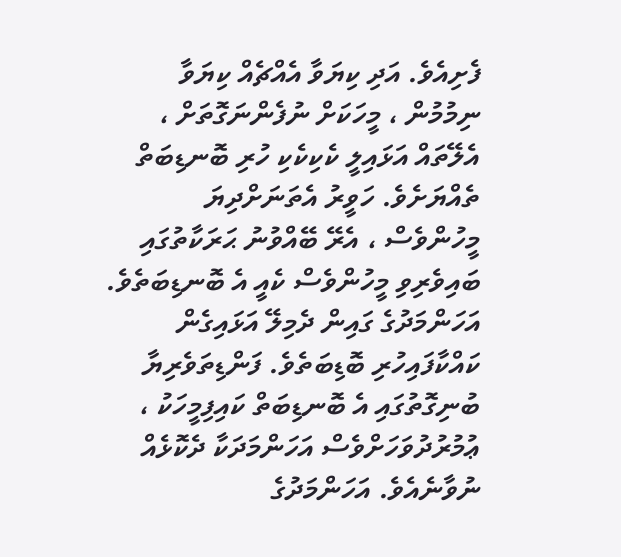ފެށިއެވެ. އަދި ކިޔަވާ އެއްޗެއް ކިޔަވާ ނިމުމުން ، މީހަކަށް ނުފެންނަގޮތަށް ، އެލޭތައް އަޅައިލީ ކެކިކެކި ހުރި ބޮނޑިބަތް ތެއްޔަށެވެ. ހަވީރު އެތަނަށްދިޔަ މީހުންވެސް ، އެރޭ ބޭއްވުނު ޙަރަކާތުގައި ބައިވެރިވި މީހުންވެސް ކެއީ އެ ބޮނޑިބަތެވެ. އަހަންމަދުގެ ގައިން ދެމިލޭ އަޅައިގެން ކައްކާފައިހުރި ބޮޑިބަތެވެ. ފަންޑިތަވެރިޔާ ބުނިގޮތުގައި އެ ބޮނޑިބަތް ކައިފިމީހަކު ، ޢުމުރުދުވަހަށްވެސް އަހަންމަދަކާ ދެކޮޅެއް ނުވާނެއެވެ. އަހަންމަދުގެ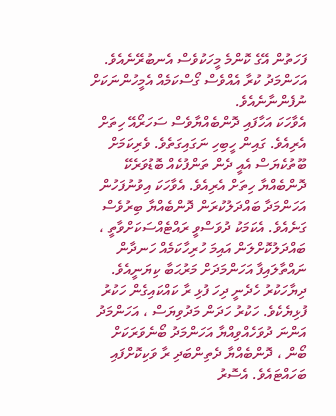ފަހަތުން އޭގެ ކޮންމެ މީހަކުވެސް އެނބުރޭނެއެވެ. އަހަންމަދު ކުރާ އެއްވެސް ގޯސްކަމެއް އެމީހުންނަކަށް ނުފެންނާނެއެވެ.
އެވާހަކަ އަހާފައި ދޮންބެއްޔާވެސް ސަހަރޯއޭ ހިތަށް އެރިއެވެ. ގައިން ހީބިހި ނަގައިގަތެވެ. ވެރިކަމަށް ބޫތުކެޔަސް އެއީ ދެން ތަންފުކެއް ބޮޑުވަރެކޭ ދޮންބެއްޔާ ހިތަށް އެރިއެވެ. އެވާހަކަ އިވުނުފަހުން އަހަންމަދާ ބައްދަލުކުރަން ދޮންބެއްޔާ ބިރުވެސް ގަނެއެވެ. އެކަމަކު ދުވަސްވީ ރައްޓެއްސަކަށްވާތީ ، ބައްދަލުކޮށްލަން އައިމަ ހުރިހާކަމެއް ހަނދާން ނައްތާލައިފާ އަހަންމަދަށް މަރުޙަބާ ކިޔަނީއެވެ.
ދިޔާހަކުރު ހެދެނީ ދިހަ ފުޅި ރާ ކައްކައިގެން ހަކުރު ފުޅިޔެކެވެ. ހަކުރު ހަދަން މަދުވިޔަސް ، އަހަންމަދު އަންނަ ދުވަހެއްވިއްޔާ އަހަންމަދު ބޯނެވަރަކަށް ބޯން ، ދޮންބެއްޔާ ދެތިންބަދި ރާ ވަކިކޮށްފައި ބަހައްޓައެވެ. އެސޮރު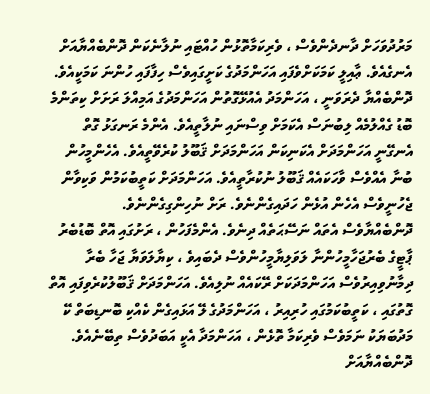މަރުދުވަހަށް ދާނދެންވެސް ، ވެރިކަމާތޮޅުން ހުއްޓައި ނުލާނެކަން ދޮންބެއްޔާއަށް އެނގެއެވެ. ޢާއިލީ ކަމަކަށްވެފައި އަހަންމަދުގެ ކަށީގައިވެސް ހިފާފައި ހުންނަ ކަމަކީއެވެ. ދޮންބެއްޔާ ދެރަވަނީ ، އަހަންމަދު އެއުޅޭގޮތުން އަހަންމަދުގެ އަމިއްލަ ރަށަށް ކިތަންމެ ބޮޑު ގެއްލުމެއް ލިބުނަސް އެކަމަށް ވިސްނައި ނުލާތީއެވެ. އެންމެ ރަނގަޅު ގޮތް އެނގޭނީ އަހަންމަދަށް އެކަނިކަން އަހަންމަދަށް ޤަބޫލު ކުރެވޭތީއެވެ. އެހެންމީހުން ބުނާ އެއްވެސް ވާހަކައެއް ޤަބޫލު ނުކުރާތީއެވެ. އަހަންމަދަށް ކަތީބުކަމުން ވަކިވާން ޖެހުނީވެސް އެހެން އުޅެން ހަދައިގެންނެވެ. ރަށް ނުހިންގިގެންނެވެ. ދޮންބެއްޔާވެސް އެތައް ނަސޭޙަތެއް ދިނެވެ. އެންމެފަހުން ، ރަށުގައި އޮތް ބޮޑުބެރު ޕާޓީގެ ބެރުޖަހާމީހުންނާ ލަވަލިޔާމީހުންވެސް ދެބައިވެ ، ކިޔާލަވަޔާ ޖަހާ ބެރާ ދިމާނުވިއިރުވެސް އަހަންމަދަކަށް ރޭކައެއް ނުލިއެވެ. އަހަންމަދަށް ޤަބޫލުކުރެވިފައި އޮތް ގޮތުގައި ، ކަތީބުކަމުގައި ހުރިއިރު ، އަހަންމަދުގެ ލޭ އަޅައިގެން ކެއްކި ބޮނޑިބަތް ކޭ މަދުބަޔަކު ނަމަވެސް ވެރިކަމާ ތޮޅެން ، އަހަންމަދާ އެކީ އަބަދުވެސް ތިބޭނެއެވެ. ދޮންބެއްޔާއަށް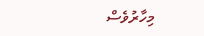މިހާރުވެސް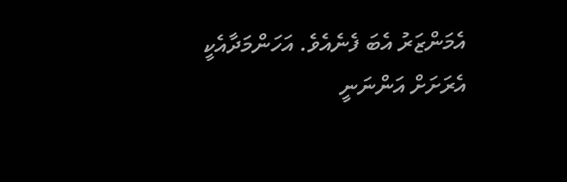އެމަންޒަރު އެބަ ފެނެއެވެ. އަހަންމަދާއެކީ އެރަށަށް އަންނަނީ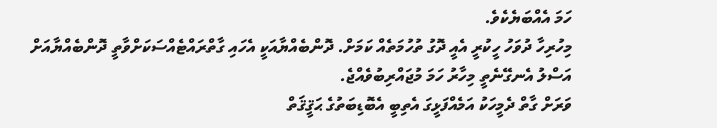ހަމަ އެއްބަޔެކެވެ.
މިހުރިހާ ދުވަހު ހީކުރީ އެއީ ދޮގު ތުހުމަތެއް ކަމަށް. ދޮންބެއްޔާއަކީ އެހައި ގާތްރައްޓެއްސަކަށްވާތީ ދޮންބެއްޔާއަށް އަސްލު އެނގޭނެތީ މިހާރު ހަމަ މުޖައްރިބުވެއްޖެ.
ވަރަށް ގާތް ދެމީހަކު އަމެއްފަޅީގަ އެތިބީ އެބޮޑިބަތުގެ ޙަޤީޤަތް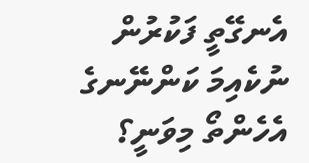އެނގޭތީ ފަކުރުން ނުކެއިމަ ކަންނޭނގެ
އެހެންތޯ މިވަނީ؟